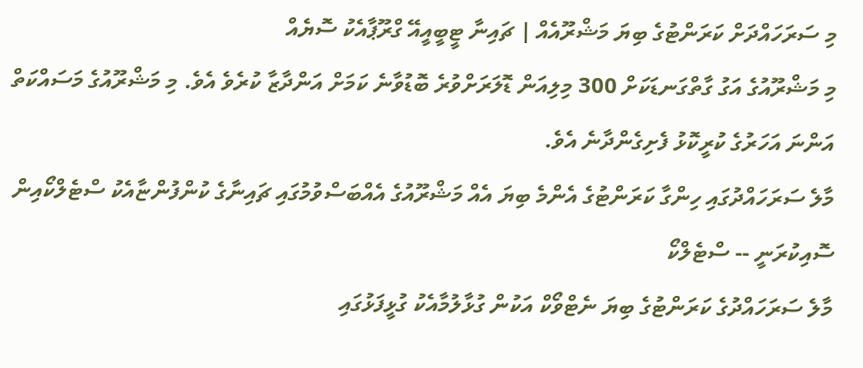މި ސަރަހައްދަށް ކަރަންޓުގެ ބިޔަ މަޝްރޫއެއް | ޗައިނާ ޓީބީއީއޭ ގްރޫޕާއެކު ސޮޔެއް
މި މަޝްރޫއުގެ އަގު ގާތްގަނޑަކަށް 300 މިލިއަން ޑޮލަރަށްވުރެ ބޮޑުވާނެ ކަމަށް އަންދާޒާ ކުރެވެ އެވެ. މި މަޝްރޫއުގެ މަސައްކަތް އަންނަ އަހަރުގެ ކުރީކޮޅު ފެށިގެންދާނެ އެވެ.
މާލެ ސަރަހައްދުގައި ހިންގާ ކަރަންޓުގެ އެންމެ ބިޔަ އެއް މަޝްރޫއުގެ އެއްބަސްވުމުގައި ޗައިނާގެ ކުންފުންޏާއެކު ސްޓެލްކޯއިން ސޮއިކުރަނީ -- ސްޓެލްކޯ
މާލެ ސަރަހައްދުގެ ކަރަންޓުގެ ބިޔަ ނެޓްވޯކް އަކުން ގުޅާލުމާއެކު ގުޅީފަޅުގައި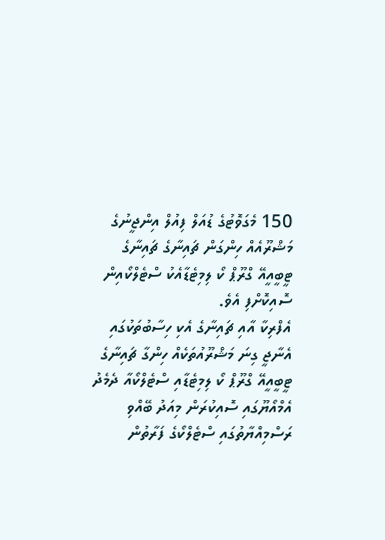150 މެގަވޮޓުގެ ޑުއަލް ފިއުލް އިންޖީނުގެ މަޝްރޫއެއް ހިންގަން ޗައިނާގެ ޗައިނާގެ ޓީބީއީއޭ ގްރޫޕް ކޯ ލިމިޓެޑާއެކު ސްޓެލްކޯއިން ސޮއިކޮށްފި އެވެ.
އެފްރިކާ އާއި ޗައިނާގެ އެކި ހިސާބުތަކުގައި އެނާޖީ ގިނަ މަޝްރޫއުތަކެއް ހިންގާ ޗައިނާގެ ޓީބީއީއޭ ގްރޫޕް ކޯ ލިމިޓެޑާއި ސްޓެލްކޯއާ ދެމެދު އެމްއޯޔޫގައި ސޮއިކުރަން މިއަދު ބޭއްވި ރަސްމިއްޔާތުގައި ސްޓެލްކޯގެ ފަރާތުން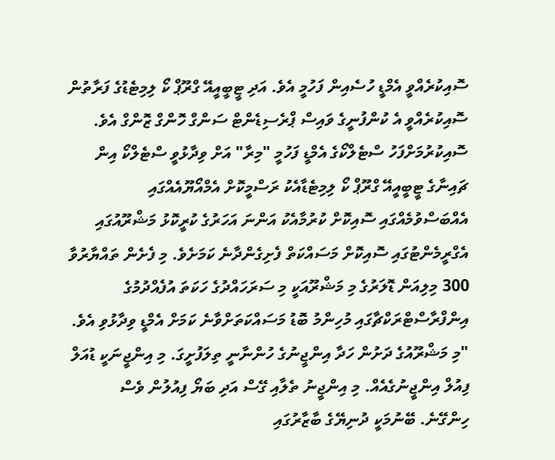ސޮއިކުރެއްވީ އެމްޑީ ހުސެއިން ފަހުމީ އެވެ. އަދި ޓީބީއީއޭ ގްރޫޕް ކޯ ލިމިޓެޑުގެ ފަރާތުން ސޮއިކުރެއްވީ އެ ކުންފުނީގެ ވައިސް ޕްރެސިޑެންޓް ސަންގް ހޮންގް ޒޮންގް އެވެ.
ސޮއިކުރުމަށްފަހު ސްޓެލްކޯގެ އެމްޑީ ފަހުމީ "މިރާ" އަށް ވިދާޅުވީ ސްޓެލްކޯ އިން ޗައިނާގެ ޓީބީއީއޭ ގްރޫޕް ކޯ ލިމިޓެޑާއެކު ރަސްމީކޮށް އެމްއޯޔޫއެއްގައި އެއްބަސްވުމެއްގައި ސޮއިކޮށް ކުރުމާއެކު އަންނަ އަހަރުގެ ކުރީކޮޅު މަޝްރޫއުގައި އެގްރީމެންޓުގައި ސޮއިކޮށް މަސައްކަތް ފެށިގެންދާނެ ކަމަށެވެ. މި ފެށެން ތައްޔާރުވާ 300 މިލިއަން ޑޮލަރުގެ މި މަޝްރޫއަކީ މި ސަރަހައްދުގެ ހަކަތަ އުފެއްދުމުގެ އިންފްރާސްޓްރަކްޗާގައި މުހިންމު ބޮޑު މަސައްކަތަށްވާނެ ކަމަށް އެމްޑީ ވިދާޅުވި އެވެ.
"މި މަޝްރޫއުގެ ދަށުން ހަދާ އިންޖީނުގެ ހުންނާނީ ތިލަފުށީގަ. މި އިންޖީނަކީ ޑުއަލް ފިއުލް އިންޖީނުގެއެއް. މި އިންޖީނު ތެލާއި ގޭސް އަދި ބަޔޯ ފިއުލުން ވެސް ހިންގޭނެ. ބޭނުމަކީ ދުނިޔޭގެ ބާޒާރުގައި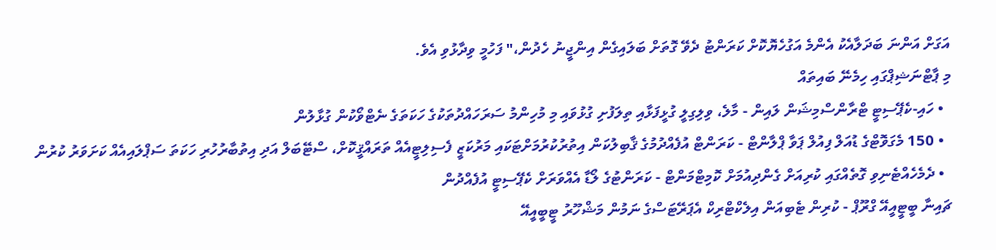އަގަށް އަންނަ ބަދަލާއެކު އެންމެ އަގުހެޔޮކޮށް ކަރަންޓު ދެވޭ ގޮތަށް ބަލައިގެން އިންޖީނު ހެދުން،" ފަހުމީ ވިދާޅުވި އެވެ.
މި ޕާޓްނަޝިޕްގައި ހިމެނޭ ބައިތައް
  • ހައި-ކެޕޭސިޓީ ޓްރާންސްމިޝަން ލައިން - މާލެ، ވިލިގިލީ ގުޅީފަޅާއި ތިލަފުށި ގުޅުވައި މި މުހިންމު ސަރަހައްދުތަކުގެ ހަކަތަގެ ނެޓްވޯކުން ގުޅާލުން
  • 150 މެގަވޮޓްގެ ޑުއަލް ފިއުލް ޕަވާ ޕްލާންޓް - ކަރަންޓް އުފެއްދުމުގެ ޤާބިލުކަން އިތުރުކުރުމަށްޓަކައި މަރުކަޒީ ފެސިލިޓީއެއް ތަރައްޤީކޮށް، ސްޓޭބަލް އަދި އިތުބާރުހުރި ހަކަތަ ސަޕްލައިއެއް ކަށަވަރު ކުރުން
  • ދެމެހެއްޓެނިވި ގޮތެއްގައި ކުރިއަށް ގެންދިއުމަށް ކޮމިޓްމަންޓް - ކަރަންޓުގެ ލޯޑާ އެއްވަރަށް ކެޕޭސިޓީ އުފެއްދުން
ޗައިނާ ބީޓީއީއޭ ގްރޫޕް - ކުރިން ޓެބިއަން އިލެކްޓްރިކް އެޕަރޭޓަސްގެ ނަމުން މަޝްހޫރު ޓީބީއީއޭ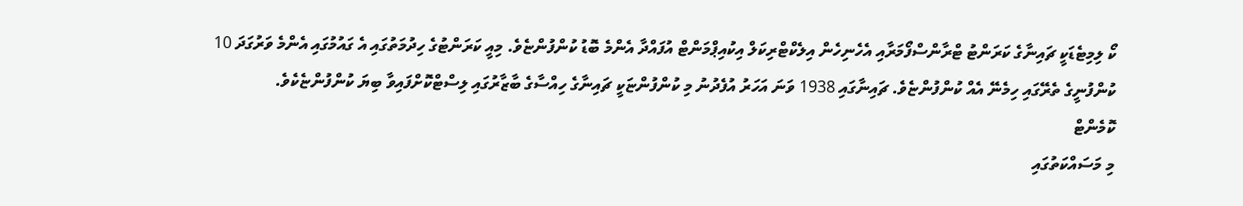ކޯ ލިމިޓެޑަކީ ޗައިނާގެ ކަރަންޓު ޓްރާންސްފޯމަރާއި އެހެނިހެން އިލެކްޓްރިކަލް އިކުއިޕްމަންޓް އުފައްދާ އެންމެ ބޮޑު ކުންފުންޏެވެ. މިއީ ކަރަންޓުގެ ހިދުމަތުގައި އެ ގައުމުގައި އެންމެ ވަރުގަދަ 10 ކުންފުނީގެ ތެރޭގައި ހިމެނޭ އެއް ކުންފުންޏެވެ. ޗައިނާގައި 1938 ވަނަ އަހަރު އުފެދުނު މި ކުންފުންޏަކީ ޗައިނާގެ ހިއްސާގެ ބާޒާރުގައި ލިސްޓްކޮށްފައިވާ ބިޔަ ކުންފުންޏެކެވެ.
ކޮމެންޓް
މި މަސައްކަތުގައި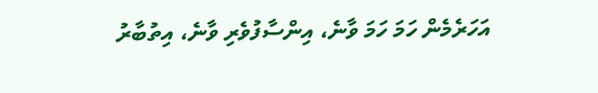އަހަރެމެން ހަމަ ހަމަ ވާނެ، އިންސާފުވެރި ވާނެ، އިތުބާރު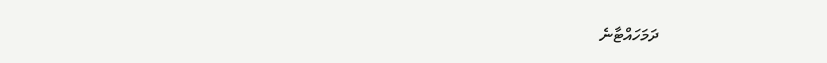ދަމަހައްޓާނެ